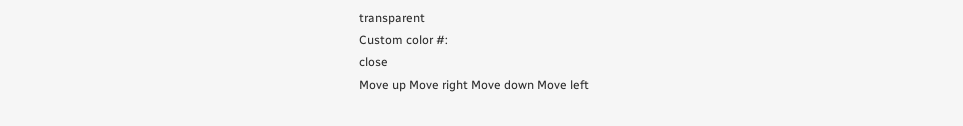transparent
Custom color #:
close
Move up Move right Move down Move left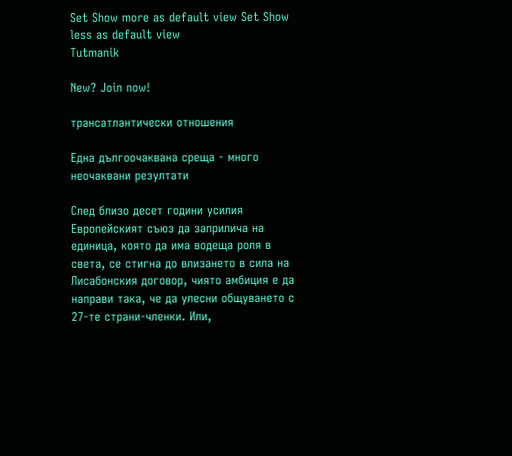Set Show more as default view Set Show less as default view
Tutmanik

New? Join now!

трансатлантически отношения

Една дългоочаквана среща - много неочаквани резултати

След близо десет години усилия Европейският съюз да заприлича на единица, която да има водеща роля в света, се стигна до влизането в сила на Лисабонския договор, чиято амбиция е да направи така, че да улесни общуването с 27-те страни-членки. Или,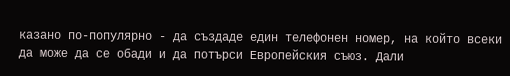казано по-популярно - да създаде един телефонен номер, на който всеки да може да се обади и да потърси Европейския съюз. Дали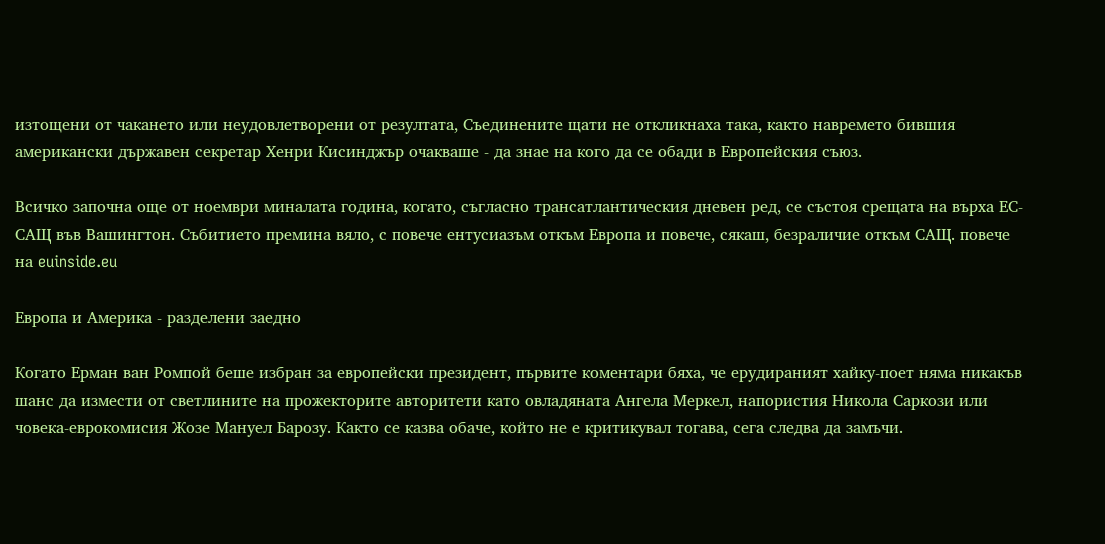изтощени от чакането или неудовлетворени от резултата, Съединените щати не откликнаха така, както навремето бившия американски държавен секретар Хенри Кисинджър очакваше - да знае на кого да се обади в Европейския съюз.

Всичко започна още от ноември миналата година, когато, съгласно трансатлантическия дневен ред, се състоя срещата на върха ЕС-САЩ във Вашингтон. Събитието премина вяло, с повече ентусиазъм откъм Европа и повече, сякаш, безраличие откъм САЩ. повече на euinside.eu

Европа и Америка - разделени заедно

Когато Ерман ван Ромпой беше избран за европейски президент, първите коментари бяха, че ерудираният хайку-поет няма никакъв шанс да измести от светлините на прожекторите авторитети като овладяната Ангела Меркел, напористия Никола Саркози или човека-еврокомисия Жозе Мануел Барозу. Както се казва обаче, който не е критикувал тогава, сега следва да замъчи.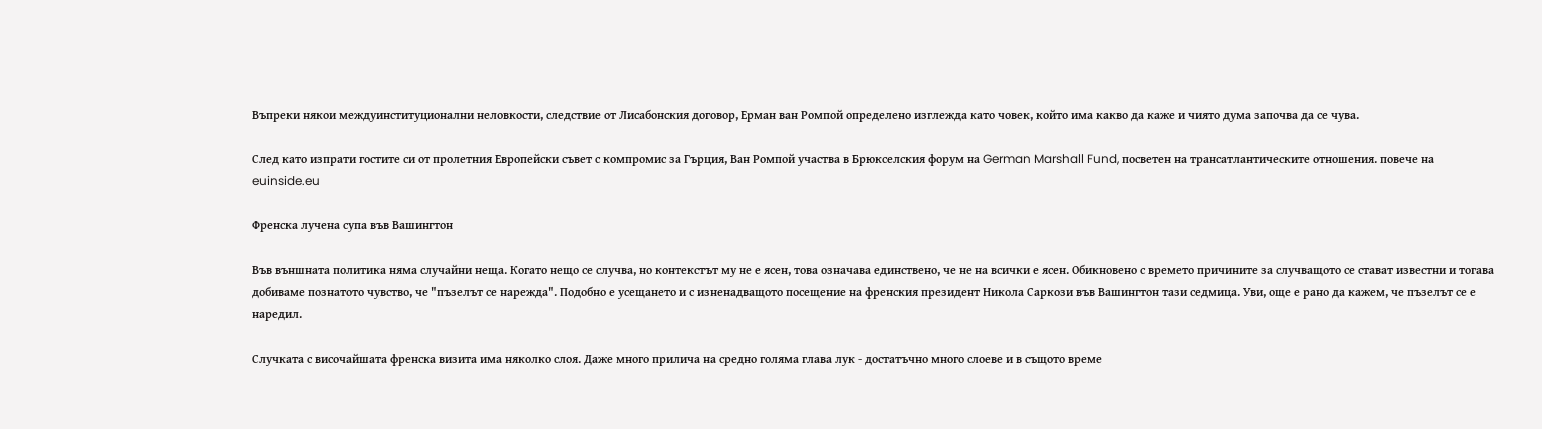Въпреки някои междуинституционални неловкости, следствие от Лисабонския договор, Eрман ван Ромпой определено изглежда като човек, който има какво да каже и чиято дума започва да се чува.

След като изпрати гостите си от пролетния Европейски съвет с компромис за Гърция, Ван Ромпой участва в Брюкселския форум на German Marshall Fund, посветен на трансатлантическите отношения. повече на euinside.eu

Френска лучена супа във Вашингтон

Във външната политика няма случайни неща. Когато нещо се случва, но контекстът му не е ясен, това означава единствено, че не на всички е ясен. Обикновено с времето причините за случващото се стават известни и тогава добиваме познатото чувство, че "пъзелът се нарежда". Подобно е усещането и с изненадващото посещение на френския президент Никола Саркози във Вашингтон тази седмица. Уви, още е рано да кажем, че пъзелът се е наредил.

Случката с височайшата френска визита има няколко слоя. Даже много прилича на средно голяма глава лук - достатъчно много слоеве и в същото време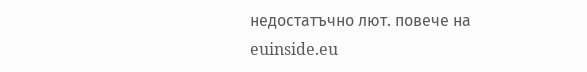недостатъчно лют. повече на euinside.eu